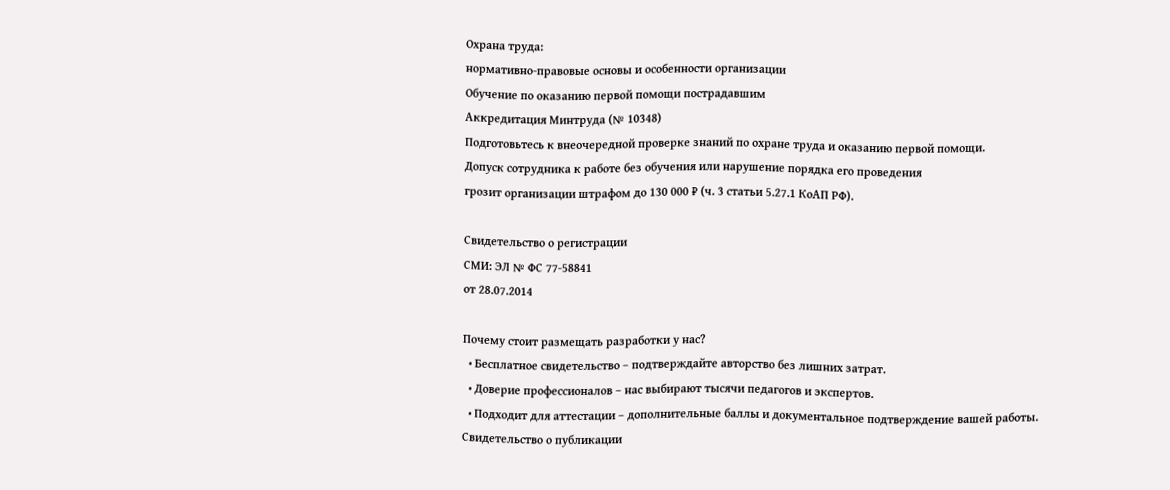Охрана труда:
нормативно-правовые основы и особенности организации
Обучение по оказанию первой помощи пострадавшим
Аккредитация Минтруда (№ 10348)
Подготовьтесь к внеочередной проверке знаний по охране труда и оказанию первой помощи.
Допуск сотрудника к работе без обучения или нарушение порядка его проведения
грозит организации штрафом до 130 000 ₽ (ч. 3 статьи 5.27.1 КоАП РФ).

Свидетельство о регистрации
СМИ: ЭЛ № ФС 77-58841
от 28.07.2014

Почему стоит размещать разработки у нас?
  • Бесплатное свидетельство – подтверждайте авторство без лишних затрат.
  • Доверие профессионалов – нас выбирают тысячи педагогов и экспертов.
  • Подходит для аттестации – дополнительные баллы и документальное подтверждение вашей работы.
Свидетельство о публикации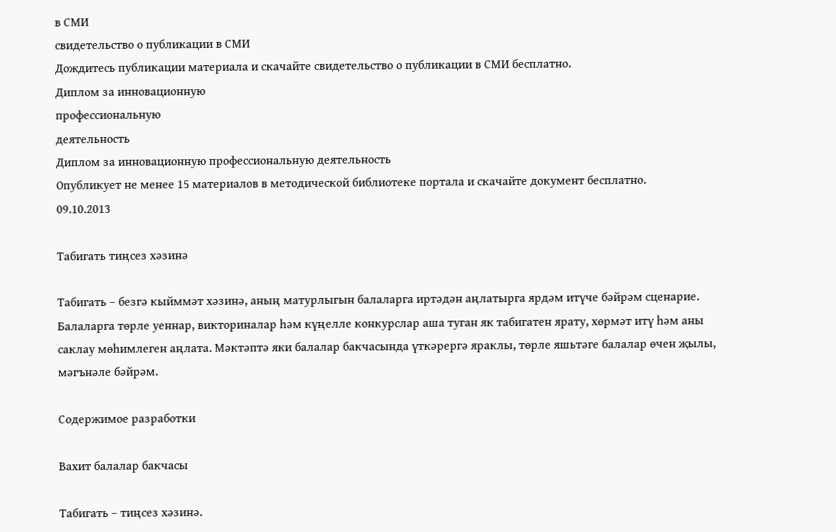в СМИ
свидетельство о публикации в СМИ
Дождитесь публикации материала и скачайте свидетельство о публикации в СМИ бесплатно.
Диплом за инновационную
профессиональную
деятельность
Диплом за инновационную профессиональную деятельность
Опубликует не менее 15 материалов в методической библиотеке портала и скачайте документ бесплатно.
09.10.2013

Табигать тиңсез хәзинә

Табигать – безгә кыйммәт хәзинә, аның матурлыгын балаларга иртәдән аңлатырга ярдәм итүче бәйрәм сценарие. Балаларга төрле уеннар, викториналар һәм күңелле конкурслар аша туган як табигатен ярату, хөрмәт итү һәм аны саклау мөһимлеген аңлата. Мәктәптә яки балалар бакчасында үткәрергә яраклы, төрле яшьтәге балалар өчен җылы, мәгънәле бәйрәм.

Содержимое разработки

Вахит балалар бакчасы

Табигать – тиңсез хәзинә.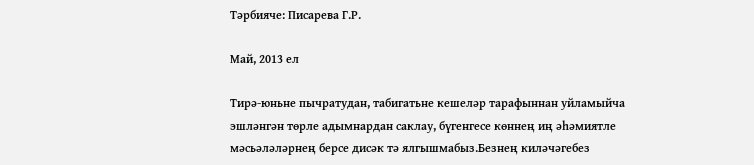Тәрбияче: Писарева Г.Р.

Май, 2013 ел

Тирә-юньне пычратудан, табигатьне кешеләр тарафыннан уйламыйча эшләнгән төрле адымнардан саклау, бүгенгесе көннең иң әһәмиятле мәсьәләләрнең берсе дисәк тә ялгышмабыз.Безнең киләчәгебез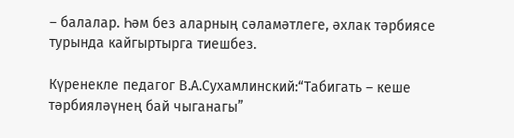– балалар. Һәм без аларның сәламәтлеге, әхлак тәрбиясе турында кайгыртырга тиешбез.

Күренекле педагог В.А.Сухамлинский:“Табигать – кеше тәрбияләүнең бай чыганагы”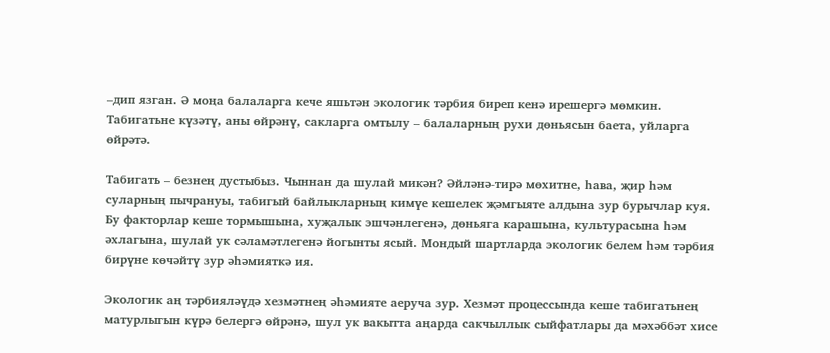–дип язган. Ә моңа балаларга кече яшьтән экологик тәрбия биреп кенә ирешергә мөмкин. Табигатьне күзәтү, аны өйрәнү, сакларга омтылу – балаларның рухи дөньясын баета, уйларга өйрәтә.

Табигать – безнең дустыбыз. Чыннан да шулай микән? Әйләнә-тирә мөхитне, һава, җир һәм суларның пычрануы, табигый байлыкларның кимүе кешелек җәмгыяте алдына зур бурычлар куя. Бу факторлар кеше тормышына, хуҗалык эшчәнлегенә, дөньяга карашына, культурасына һәм әхлагына, шулай ук сәламәтлегенә йогынты ясый. Мондый шартларда экологик белем һәм тәрбия бирүне көчәйтү зур әһәмияткә ия.

Экологик аң тәрбияләүдә хезмәтнең әһәмияте аеруча зур. Хезмәт процессында кеше табигатьнең матурлыгын күрә белергә өйрәнә, шул ук вакытта аңарда сакчыллык сыйфатлары да мәхәббәт хисе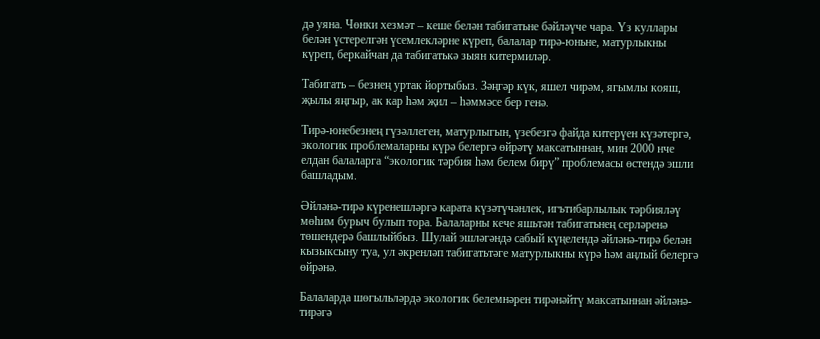дә уяна. Чөнки хезмәт – кеше белән табигатьне бәйләүче чара. Үз куллары белән үстерелгән үсемлекләрне күреп, балалар тирә-юньне, матурлыкны күреп, беркайчан да табигатькә зыян китермиләр.

Табигать – безнең уртак йортыбыз. Зәңгәр күк, яшел чирәм, ягымлы кояш, җылы яңгыр, ак кар һәм җил – һәммәсе бер генә.

Тирә-юнебезнең гүзәллеген, матурлыгын, үзебезгә файда китерүен күзәтергә, экологик проблемаларны күрә белергә өйрәтү максатыннан, мин 2000 нче елдан балаларга “экологик тәрбия һәм белем бирү” проблемасы өстендә эшли башладым.

Әйләнә-тирә күренешләргә карата күзәтүчәнлек, игътибарлылык тәрбияләү мөһим бурыч булып тора. Балаларны кече яшьтән табигатьнең серләренә төшендерә башлыйбыз. Шулай эшләгәндә сабый күңелендә әйләнә-тирә белән кызыксыну туа, ул әкренләп табигатьтәге матурлыкны күрә һәм аңлый белергә өйрәнә.

Балаларда шөгыльләрдә экологик белемнәрен тирәнәйтү максатыннан әйләнә-тирәгә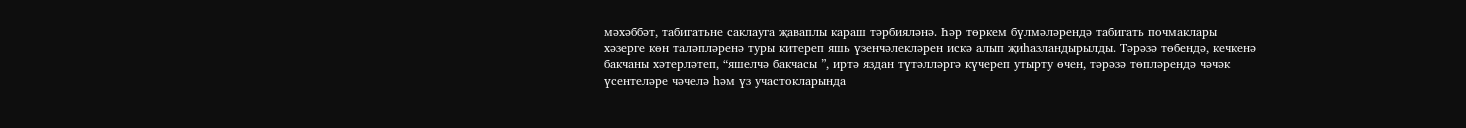мәхәббәт, табигатьне саклауга җаваплы караш тәрбияләнә. Һәр төркем бүлмәләрендә табигать почмаклары хәзерге көн таләпләренә туры китереп яшь үзенчәлекләрен искә алып җиһазландырылды. Тәрәзә төбендә, кечкенә бакчаны хәтерләтеп, “яшелчә бакчасы ”, иртә яздан түтәлләргә күчереп утырту өчен, тәрәзә төпләрендә чәчәк үсентеләре чәчелә һәм үз участокларында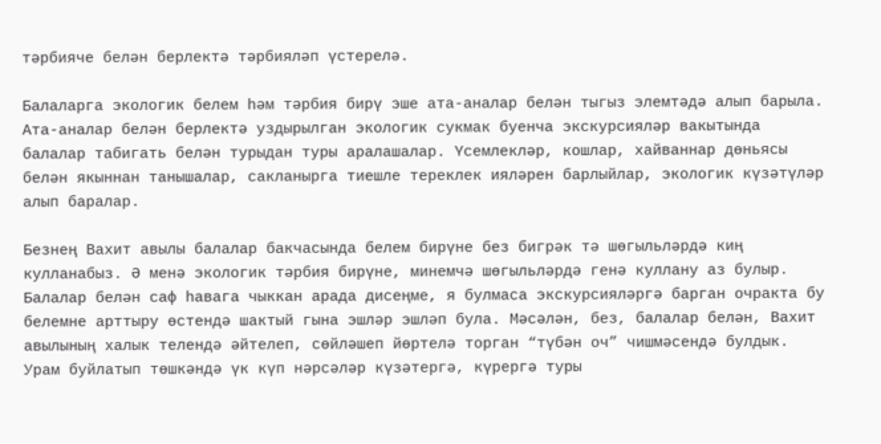тәрбияче белән берлектә тәрбияләп үстерелә.

Балаларга экологик белем һәм тәрбия бирү эше ата-аналар белән тыгыз элемтәдә алып барыла. Ата-аналар белән берлектә уздырылган экологик сукмак буенча экскурсияләр вакытында балалар табигать белән турыдан туры аралашалар. Үсемлекләр, кошлар, хайваннар дөньясы белән якыннан танышалар, сакланырга тиешле тереклек ияләрен барлыйлар, экологик күзәтүләр алып баралар.

Безнең Вахит авылы балалар бакчасында белем бирүне без бигрәк тә шөгыльләрдә киң кулланабыз. Ә менә экологик тәрбия бирүне, минемчә шөгыльләрдә генә куллану аз булыр. Балалар белән саф һавага чыккан арада дисеңме, я булмаса экскурсияләргә барган очракта бу белемне арттыру өстендә шактый гына эшләр эшләп була. Мәсәлән, без, балалар белән, Вахит авылының халык телендә әйтелеп, сөйләшеп йөртелә торган “түбән оч” чишмәсендә булдык. Урам буйлатып төшкәндә үк күп нәрсәләр күзәтергә, күрергә туры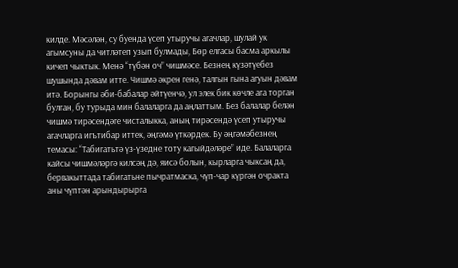килде. Мәсәлән, су буенда үсеп утыручы агачлар, шулай ук агымсуны да читләтеп узып булмады, Бөр елгасы басма аркылы кичеп чыктык. Менә “түбән оч” чишмәсе. Безнең күзәтүебез шушында дәвам итте. Чишмә әкрен генә, талгын гына агуын дәвам итә. Борынгы әби-бабалар әйтүенчә, ул элек бик көчле ага торган булган, бу турыда мин балаларга да аңлаттым. Без балалар белән чишмә тирәсендәге чисталыкка, аның тирәсендә үсеп утыручы агачларга игътибар иттек, әңгәмә үткәрдек. Бу әңгәмәбезнең темасы: “Табигатьтә үз-үзедне тоту кагыйдәләре” иде. Балаларга кайсы чишмәләргә килсәң дә, яисә болын, кырларга чыксаң да, бервакыттада табигатьне пычратмаска, чүп-чар күргән очракта аны чүптән арындырырга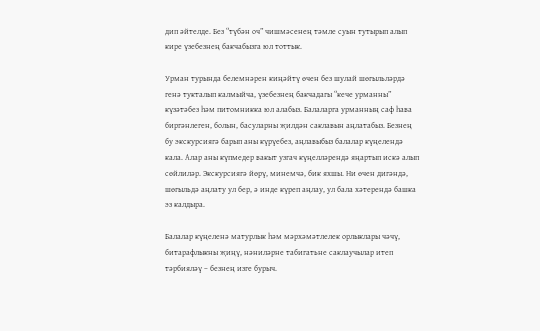дип әйтелде. Без “түбән оч” чишмәсенең тәмле суын тутырып алып кире үзебезнең бакчабызга юл тоттык.

Урман турында белемнәрен киңәйтү өчен без шулай шөгыльләрдә генә тукталып калмыйча, үзебезнең бакчадагы “кече урманны” күзәтәбез һәм питомникка юл алабыз. Балаларга урманның саф һава биргәнлеген, болын, басуларны җилдән саклавын аңлатабыз. Безнең бу экскурсиягә барып аны күрүебез, аңлавыбыз балалар күңелендә кала. Алар аны күпмедер вакыт узгач күңелләрендә яңартып искә алып сөйлиләр. Экскурсиягә йөрү, минемчә, бик яхшы. Ни өчен дигәндә, шөгыльдә аңлату ул бер, ә инде күреп аңлау, ул бала хәтерендә башка эз калдыра.

Балалар күңеленә матурлык һәм мәрхәмәтлелек орлыклары чәчү, битарафлыкны җиңү, нәниләрне табигатьне саклаучылар итеп тәрбияләү – безнең изге бурыч.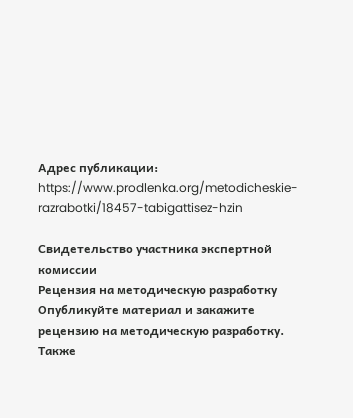Адрес публикации: https://www.prodlenka.org/metodicheskie-razrabotki/18457-tabigattisez-hzin

Свидетельство участника экспертной комиссии
Рецензия на методическую разработку
Опубликуйте материал и закажите рецензию на методическую разработку.
Также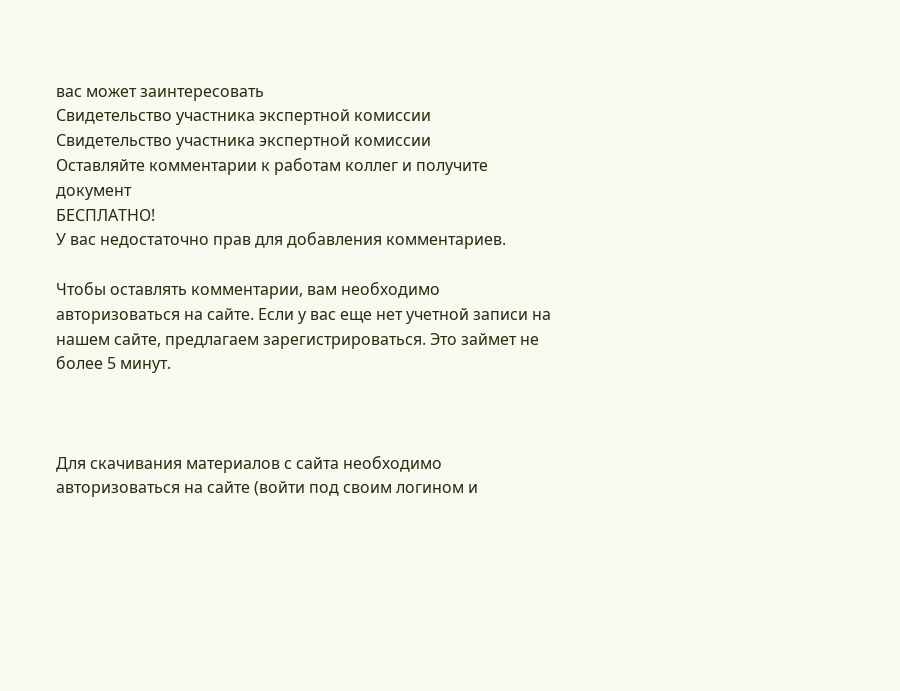вас может заинтересовать
Свидетельство участника экспертной комиссии
Свидетельство участника экспертной комиссии
Оставляйте комментарии к работам коллег и получите документ
БЕСПЛАТНО!
У вас недостаточно прав для добавления комментариев.

Чтобы оставлять комментарии, вам необходимо авторизоваться на сайте. Если у вас еще нет учетной записи на нашем сайте, предлагаем зарегистрироваться. Это займет не более 5 минут.



Для скачивания материалов с сайта необходимо авторизоваться на сайте (войти под своим логином и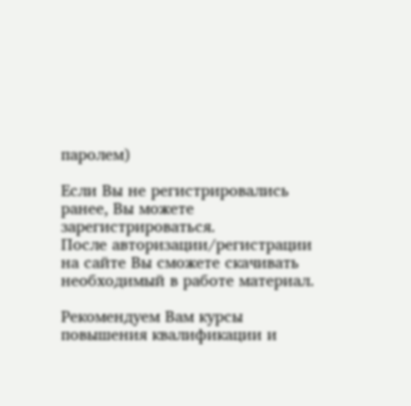паролем)

Если Вы не регистрировались ранее, Вы можете зарегистрироваться.
После авторизации/регистрации на сайте Вы сможете скачивать необходимый в работе материал.

Рекомендуем Вам курсы повышения квалификации и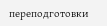переподготовки